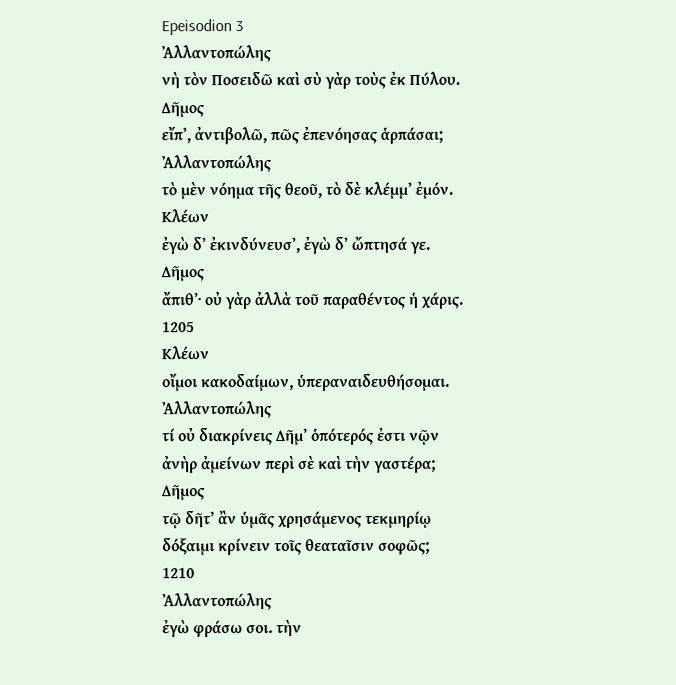Epeisodion 3
Ἀλλαντοπώλης
νὴ τὸν Ποσειδῶ καὶ σὺ γὰρ τοὺς ἐκ Πύλου.
Δῆμος
εἴπʼ, ἀντιβολῶ, πῶς ἐπενόησας ἁρπάσαι;
Ἀλλαντοπώλης
τὸ μὲν νόημα τῆς θεοῦ, τὸ δὲ κλέμμʼ ἐμόν.
Κλέων
ἐγὼ δʼ ἐκινδύνευσʼ, ἐγὼ δʼ ὤπτησά γε.
Δῆμος
ἄπιθʼ· οὐ γὰρ ἀλλὰ τοῦ παραθέντος ἡ χάρις.
1205
Κλέων
οἴμοι κακοδαίμων, ὑπεραναιδευθήσομαι.
Ἀλλαντοπώλης
τί οὐ διακρίνεις Δῆμʼ ὁπότερός ἐστι νῷν
ἀνὴρ ἀμείνων περὶ σὲ καὶ τὴν γαστέρα;
Δῆμος
τῷ δῆτʼ ἂν ὑμᾶς χρησάμενος τεκμηρίῳ
δόξαιμι κρίνειν τοῖς θεαταῖσιν σοφῶς;
1210
Ἀλλαντοπώλης
ἐγὼ φράσω σοι. τὴν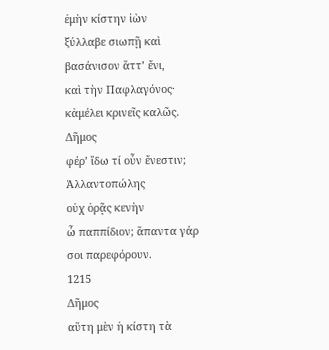ἐμὴν κίστην ἰὼν
ξύλλαβε σιωπῇ καὶ βασάνισον ἅττʼ ἔνι,
καὶ τὴν Παφλαγόνος· κἀμέλει κρινεῖς καλῶς.
Δῆμος
φέρʼ ἴδω τί οὖν ἔνεστιν;
Ἀλλαντοπώλης
οὐχ ὁρᾷς κενὴν
ὦ παππίδιον; ἅπαντα γάρ σοι παρεφόρουν.
1215
Δῆμος
αὕτη μὲν ἡ κίστη τὰ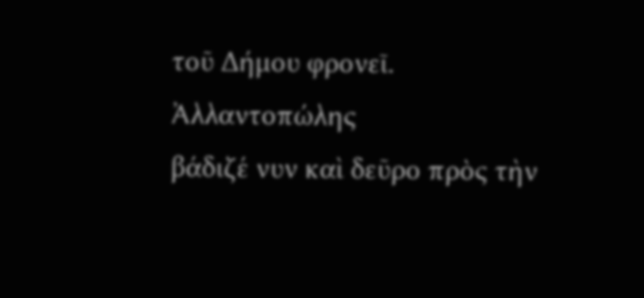τοῦ Δήμου φρονεῖ.
Ἀλλαντοπώλης
βάδιζέ νυν καὶ δεῦρο πρὸς τὴν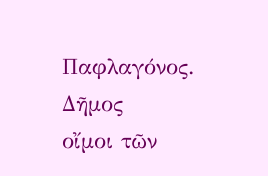Παφλαγόνος.
Δῆμος
οἴμοι τῶν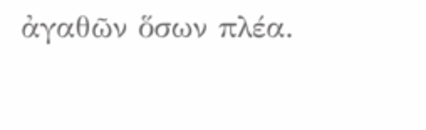ἀγαθῶν ὅσων πλέα.